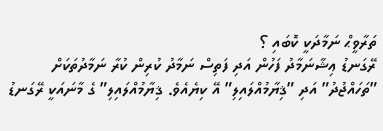ތަރާވީޙް ނަމާދަކީ ކޮބައި ؟
ރޭގަނޑު ޢިޝާނަމާދު ފަހުން އަދި ފަތިސް ނަމާދު ކުރިން ކުރާ ނަމާދުތަކަށް ”ތަހައްޖުދު” އަދި ”ޤިޔާމުއްލައިލި” އޭ ކިޔެއެވެ. ޤިޔާމުއްލައިލި” ގެ މާނައަކީ ރޭގަނޑު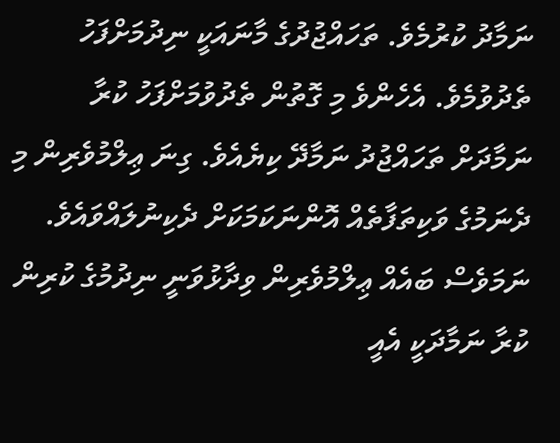ނަމާދު ކުރުމެވެ. ތަހައްޖުދުގެ މާނައަކީ ނިދުމަށްފަހު ތެދުވުމެވެ. އެހެންވެ މި ގޮތުން ތެދުވުމަށްފަހު ކުރާ ނަމާދަށް ތަހައްޖުދު ނަމާދޭ ކިޔެއެވެ. ގިނަ ޢިލްމުވެރިން މި ދެނަމުގެ ވަކިތަފާތެއް އޮންނަކަމަކަށް ދެކިނުލައްވައެވެ.
ނަމަވެސް ބައެއް ޢިލްމުވެރިން ވިދާޅުވަނީ ނިދުމުގެ ކުރިން ކުރާ ނަމާދަކީ އެއީ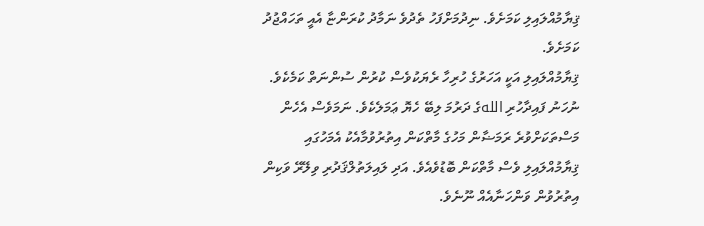ޤިޔާމުއްލައިލި ކަމަށެވެ. ނިދުމަށްފަހު ތެދުވެ ނަމާދު ކުރަންޏާ އެއީ ތަހައްޖުދު ކަމަށެވެ.
ޤިޔާމުއްލައިލި އަކީ އަހަރުގެ ހުރިހާ ރެޔަކުވެސް ކުރުން ސުންނަތް ކަމެކެވެ. ނުހަނު ފައިދާހުރި اللهގެ ދަރުމަ ލިބޭ ހެޔޮ ޢަމަލެކެވެ. ނަމަވެސް އެހެން މަސްތަކަށްވުރެ ރަމަޟާން މަހުގެ މާތްކަން އިތުރުވުމާއެކު އެމަހުގައި ޤިޔާމުއްލައިލި ވެސް މާތްކަން ބޮޑުވެއެވެ. އަދި ލައިލަތުލްޤަދުރި ވިލޭރޭ ވަކިން އިތުރުވުން ވަންހަނާއެއް ނޫނެވެ.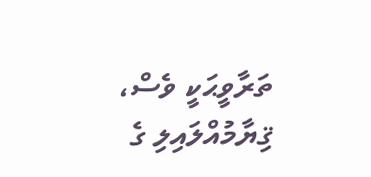ތަރާވީޙަކީ ވެސް، ޤިޔާމުއްލައިލި ގެ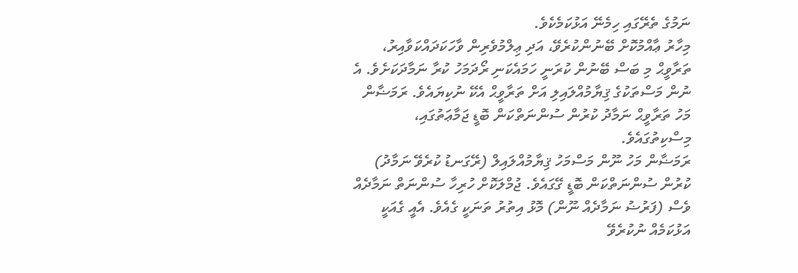ނަމުގެ ތެރޭގައި ހިމެނޭ އަޅުކަމެކެވެ.
މިހާރު ޢާއްމުކޮށް ބޭނުންކުރެވޭ، އަދި ޢިލްމުވެރިން ވާހަކަދައްކަވާއިރު، ތަރާވީޙް މި ބަސް ބޭނުން ކުރަނީ ހަމައެކަނި ރޯދަމަހު ކުރާ ނަމާދަކަށެވެ. އެ ނުން މަސްތަކުގެ ޤިޔާމުއްލައިލި އަށް ތަރާވީޙް އެކޭ ނުކިޔައެވެ. ރަމަޟާން މަހު ތަރާވީޙް ނަމާދު ކުރުން ސުންނަތްކަން ބޮޑީ ޖަމާޢަތުގައި، މިސްކިތުގައެވެ.
ރަމަޟާން މަހު ނޫން މަސްމަހު ޤިޔާމުއްލައިލް (ރޭގަނޑު ކުރެވޭ ނަމާދު) ކުރުން ސުންނަތްކަން ބޮޑީ ގޭގައެވެ. ޖުމްލަކޮށް ހުރިހާ ސުންނަތް ނަމާދެއް ވެސް (ފަރުޟު ނަމާދެއް ނޫން) މޮޅު އިތުރު ތަނަކީ ގެއެވެ. އެއީ ގެއަކީ އަޅުކަމެއް ނުކުރެވޭ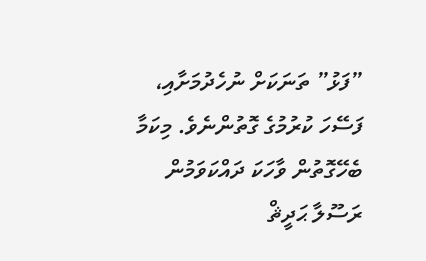”ފަޅު” ތަނަކަށް ނުހެދުމަށާއި، ފަސޭހަ ކުރުމުގެ ގޮތުންނެވެ. މިކަމާ ބެހޭގޮތުން ވާހަކަ ދައްކަވަމުން ރަސޫލާ ޙަދީޘް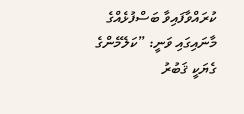ކުރައްވާފައިވާ ބަސްފުޅެއްގެ މާނައިގައި ވަނީ: ”ކަލޭމެންގެ ގެޔަކީ ޤަބުރު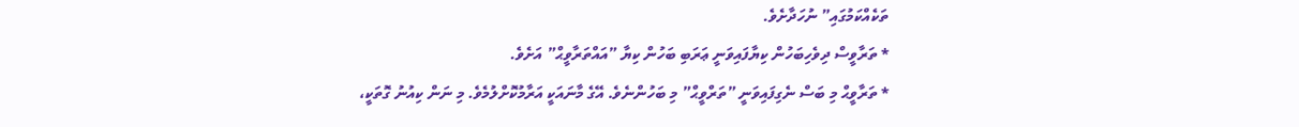ތަކެއްކަމުގައި” ނުހަދާށެވެ.
* ތަރާވީސް ދިވެހިބަހުން ކިޔާފައިވަނީ ޢަރަބި ބަހުން ކިޔާ ”އައްތަރާވީޙް” އަށެވެ.
* ތަރާވީޙް މި ބަސް ނެގިފައިވަނީ ”ތަރްވީޙް” މި ބަހުންނެވެ. އޭގެ މާނައަކީ އަރާމުކޮށްލުމެވެ. މި ނަން ކިއުނު ގޮތަކީ،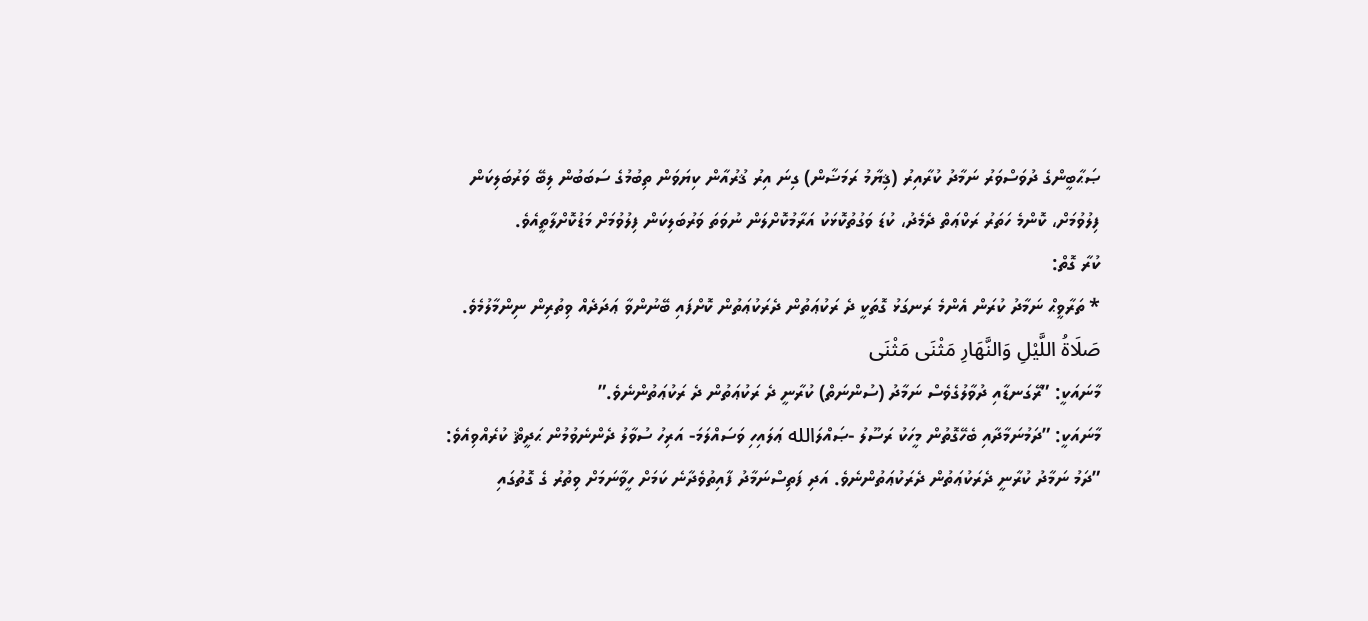ޞަޙާބީންގެ ދުވަސްވަރު ނަމާދު ކުރާއިރު (ޤިޔާމު ރަމަޟާން) ގިނަ އިރު ޤުރުއާން ކިޔަވަން ތިބުމުގެ ސަބަބުން ލިބޭ ވަރުބަލިކަން ފިލުވުމަށް، ކޮންމެ ހަތަރު ރަކްޢަތް ދެމެދު، ކުޑަ ވަގުތުކޮޅަކު އަރާމުކޮށްލަން ނުވަތަ ވަރުބަލިކަން ފިލުވުމަށް މަޑުކޮށްލާތީއެވެ.
ކުރާ ގޮތް:
* ތަރާވީޙް ނަމާދު ކުރަން އެންމެ ރަނގަޅު ގޮތަކީ ދެ ރަކުޢަތުން ދެރަކުޢަތުން ކޮށްފައި ބޭނުންވާ ޢަދަދެއް ވިތުރިން ނިންމާލުމެވެ. صَلَاةُ اللَّيْلِ وَالنَّهَارِ مَثْنَى مَثْنَى
މާނައަކީ: ”ރޭގަނޑާއި ދުވާލުގެވެސް ނަމާދު (ސުންނަތް) ކުރާނީ ދެ ރަކުޢަތުން ދެ ރަކުޢަތުންނެވެ.”
މާނައަކީ: ”ދަމުނަމާދާއި ބެހޭގޮތުން މީހަކު ރަސޫލު -ޞައްލަالله ޢަލައިހި ވަސައްލަމަ- އަރިހު ސުވާލު ދެންނެވުމުން ޙަދީޘް ކުރެއްވިއެވެ: ”ދަމު ނަމާދު ކުރާނީ ދެރަކުޢަތުން ދެރަކުޢަތުންނެވެ. އަދި ފަތިސްނަމާދު ފާއިތުވެދާނެ ކަމަށް ހީވާނަމަށް ވިތުރު ގެ ގޮތުގައި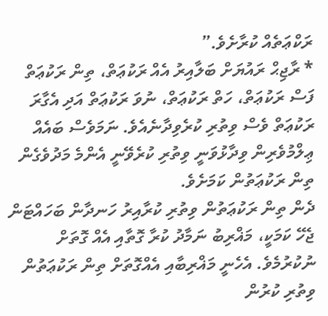ރަކްޢަތެއް ކުރާށެވެ.”
* ރާޖިޙް ރައުޔަށް ބަލާއިރު އެއް ރަކުޢަތް، ތިން ރަކުޢަތް ފަސް ރަކުޢަތް، ހަތް ރަކުޢަތް، ނުވަ ރަކުޢަތް އަދި އެގާރަ ރަކުޢަތް ވެސް ވިތުރި ކުރެވިދާނެއެވެ. ނަމަވެސް ބައެއް ޢިލްމުވެރިން ވިދާޅުވަނީ ވިތުރި ކުރެވޭނީ އެންމެ މަދުވެގެން ތިން ރަކުޢަތުން ކަމަށެވެ.
ދެން ތިން ރަކުޢަތުން ވިތުރި ކުރާއިރު ހަނދާން ބަހައްޓަން ޖެހޭ ކަމަކީ، މަޣްރިބު ނަމާދު ކުރާ ގޮތާއި އެއް ގޮތަށް ނުކުރުމެވެ. އެހެނީ މަޣްރިބާއި އެއްގޮތަށް ތިން ރަކުޢަތުން ވިތުރި ކުރުން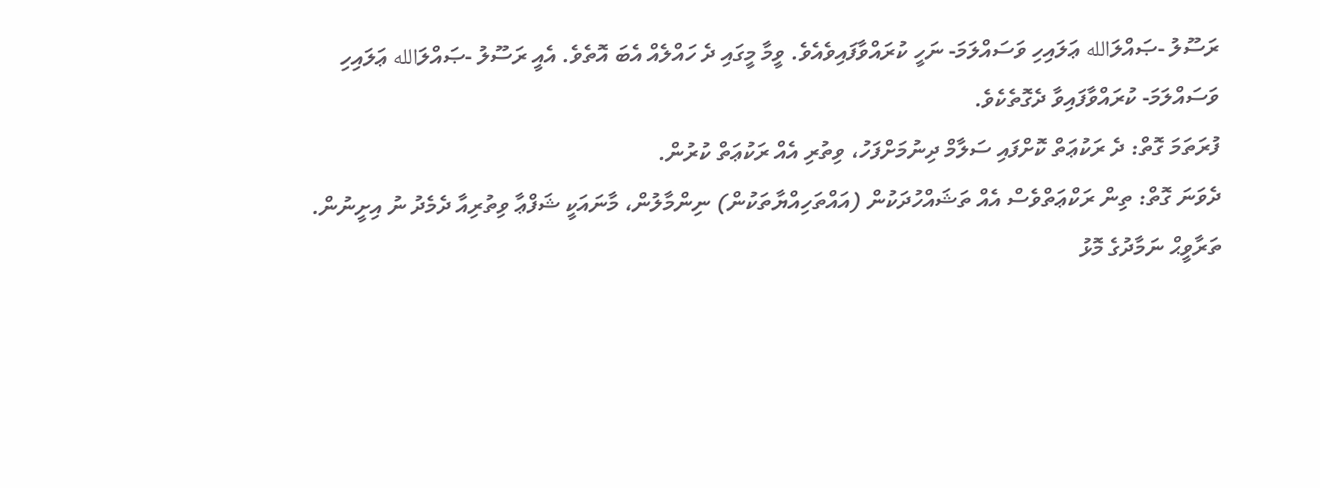ރަސޫލު -ޞައްލަالله ޢަލައިހި ވަސައްލަމަ- ނަހީ ކުރައްވާފައިވެއެވެ. ވީމާ މީގައި ދެ ހައްލެއް އެބަ އޮތެވެ. އެއީ ރަސޫލު -ޞައްލަالله ޢަލައިހި ވަސައްލަމަ- ކުރައްވާފައިވާ ދެގޮތެކެވެ.
ފުރަތަމަ ގޮތް: ދެ ރަކުޢަތް ކޮށްފައި ސަލާމް ދިނުމަށްފަހު، ވިތުރި އެއް ރަކުޢަތް ކުރުން.
ދެވަނަ ގޮތް: ތިން ރަކްޢަތްވެސް އެއް ތަޝައްހުދަކުން (އައްތަހިއްޔާތަކުން) ނިންމާލުން، މާނައަކީ ޝަފްޢާ ވިތުރިއާ ދެމެދު ނު އިށީނުން.
ތަރާވީޙް ނަމާދުގެ މޮޅު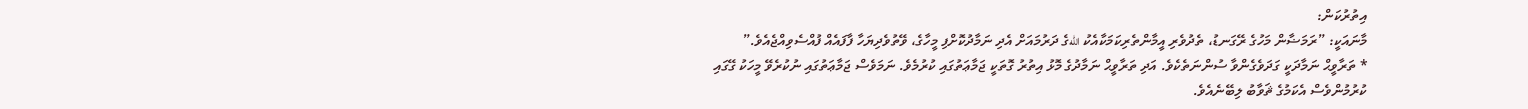އިތުރުކަން:
މާނައަކީ: ”ރަމަޟާން މަހުގެ ރޭގަނޑު، ތެދުވެރި އީމާންތެރިކަމަކާއެކު اللهގެ ދަރުމައަށް އެދި ނަމާދުކޮށްފި މީހާގެ، ވޭތުވެދިޔަހާ ފާފައެއް ފުއްސެވިއްޖެއެވެ.”
* ތަރާވީޙް ނަމާދަކީ ގަދަވެގެންވާ ސުންނަތެކެވެ. އަދި ތަރާވީޙް ނަމާދުގެ މޮޅު އިތުރު ގޮތަކީ ޖަމާޢަތުގައި ކުރުމެވެ. ނަމަވެސް ޖަމާޢަތުގައި ނުކުރެވޭ މީހަކު ގޭގައި ކުރުމުންވެސް އެކަމުގެ ޘަވާބު ލިބޭނެއެވެ.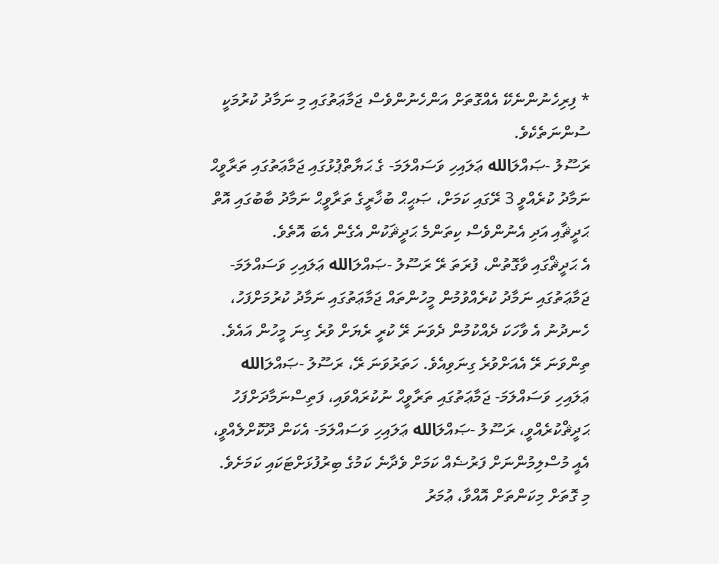* ފިރިހެނުންނެކޭ އެއްގޮތަށް އަންހެނުންވެސް ޖަމާޢަތުގައި މި ނަމާދު ކުރުމަކީ ސުންނަތެކެވެ.
ރަސޫލު -ޞައްލަالله ޢަލައިހި ވަސައްލަމަ- ގެ ޙަޔާތްޕުޅުގައި ޖަމާޢަތުގައި ތަރާވީޙް ނަމާދު ކުރެއްވީ 3 ރޭގައި ކަމަށް، ޞަޙީޙް ބުޚާރީގެ ތަރާވީޙް ނަމާދު ބާބުގައި އޮތް ޙަދީޘާއި އަދި އެނުންވެސް ކިތަންމެ ޙަދީޘަކުން އެގެން އެބަ އޮތެވެ.
އެ ޙަދީޘްގައި ވާގޮތުން، ފުރަތަ ރޭ ރަސޫލު -ޞައްލަالله ޢަލައިހި ވަސައްލަމަ- ޖަމާޢަތުގައި ނަމާދު ކުރެއްވުމުން މީހުންތައް ޖަމާޢަތުގައި ނަމާދު ކުރުމަށްފަހު، ހެނދުނު އެ ވާހަކަ ދެއްކުމުން ދެވަނަ ރޭ ކުރީ ރެޔަށް ވުރެ ގިނަ މީހުން އައެވެ. ތިންވަނަ ރޭ އެއަށްވުރެ ގިނަވިއެވެ. ހަތަރުވަނަ ރޭ، ރަސޫލު -ޞައްލަالله ޢަލައިހި ވަސައްލަމަ- ޖަމާޢަތުގައި ތަރާވީޙް ނުކުރައްވައި، ފަތިސްނަމާދަށްފަހު ޙަދީޘްކުރެއްވީ، ރަސޫލު -ޞައްލަالله ޢަލައިހި ވަސައްލަމަ- އެކަން ދޫކޮށްލެއްވީ، އެއީ މުސްލިމުންނަށް ފަރުޟެއް ކަމަށް ވެދާނެ ކަމުގެ ބިރުފުޅަށްޓަކައި ކަމަށެވެ.
މި ގޮތަށް މިކަންތަށް އޮއްވާ، ޢުމަރު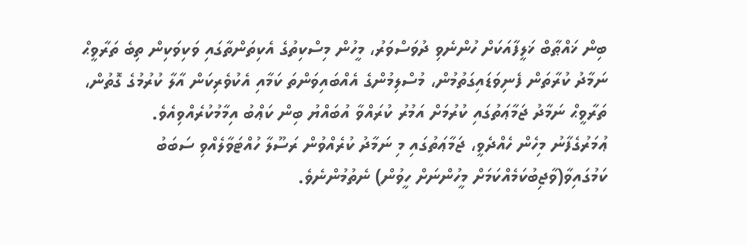ބިން ޚައްޠާބް ޚަލީފާއަކަށް ހުންނެވި ދުވަސްވަރު، މީހުން މިސްކިތުގެ އެކިތަންތާގައި ވަކިވަކިން ތިބެ ތަރާވީޙް ނަމާދު ކުރާތަން ފެނިވަޑައިގަތުމުން، މުސްލިމުންގެ އެއްބައިވަންތަ ކަމާއި އެކުވެރިކަން އާލާ ކުރުމުގެ ގޮތުން، ތަރާވީޙް ނަމާދު ޖަމާޢަތުގައި ކުރުމަށް އަމުރު ކުރައްވާ އުބައްޔު ބިން ކަޢްބު އިމާމުކުރެއްވިއެވެ.
ޢުމަރުގެފާނު މިހެން ހެއްދެވީ، ޖަމާޢަތުގައި މި ނަމާދު ކުރެއްވުން ރަސޫލާ ހުއްޓަވާލެއްވި ސަބަބު ކަމުގައިވާ(ވާޖިބުކަމެއްކަމަށް މީހުންނަށް ހީވުން) ނެތުމުންނެވެ.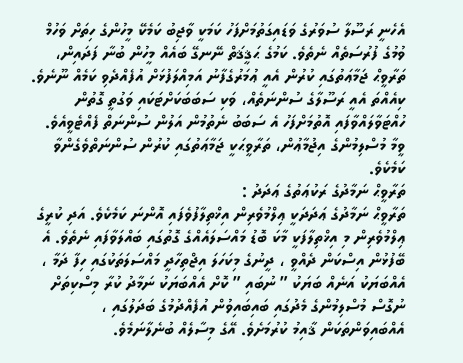އެހެނީ ރަސޫލާ ސުވަރުގެ ވަޑައިގަތުމަށްފަހު ކަމަކީ ވާޖިބު ކަމެކޭ މީހުންގެ ހިތަށް ވަހުމް ވުމުގެ ފުރުސަތެއް ނެތެވެ. ކަމުގެ ޙަޤީޤަތް ނޭނގޭ ބައެއް މީހުން ބުނާ ފަދައިން، ތަރާވީޙް ޖަމާޢަތުގައި ކުރުން އެއީ ޢުމަރުގެފާނު އަމިއްލަފުޅަށް އުފެއްދެވި ކަމެއް ނޫނެވެ. ކިއެއްތަ އެއީ ރަސޫލާގެ ސުންނަތެއް، ވަކި ސަބަބަކަށްޓަކައި ވަގުތީ ގޮތުން ހުއްޓަވާލައްވާފައި އޮތުމަށްފަހު އެ ސަބަބު ނެތުމުން އަލުން ސުންނަތް ފެއްޓެވީއެވެ. ވީމާ މުސްލިމުންގެ އިޖުމާޢުން، ތަރާވީޙަކީ ޖަމާޢަތުގައި ކުރުން ސުންނަތްވެގެންވާ ކަމެކެވެ.
ތަރާވީޙް ނަމާދުގެ ރަކުޢަތުގެ ޢަދަދު :
ތަރާވީޙް ނަމާދުގެ ޢަދަދަކީ ޢިލްމުވެރިން އިޚްތިލާފުވެފައި އޮންނަ ކަމެކެވެ. އަދި ކުރީގެ ޢިލްމުވެރިން މި އިޚްތިލާފަކީ މާކަ ބޮޑު މައްސަލައެއްގެ ގޮތުގައި ބައްލަވާފައި ނެތެވެ. އެ ބޭފުޅުން އިސްކަން ދެއްވީ ، ދީނުގެ މިކަހަލަ އިޖްތިހާދީ މައްސަލަތަކުގައި ހިފާ ދަމާ ، އެއްބަޔަކު އަނެއް ބަޔަކު ” ނުބައި ” ކޮށް އެއްބަޔަކު ނަމާދު ކުރާ މިސްކިތަށް ނުގޮސް މުސްލިމުންގެ މެދުގައި ބައިބައިވުން އުފެއްދުމުގެ ބަދަލުގައި ، އެއްބައިވަންތަކަން ޤާއިމު ކުރުމަށެވެ. އޭގެ މިސާލެއް ބުނެލާނަމެވެ.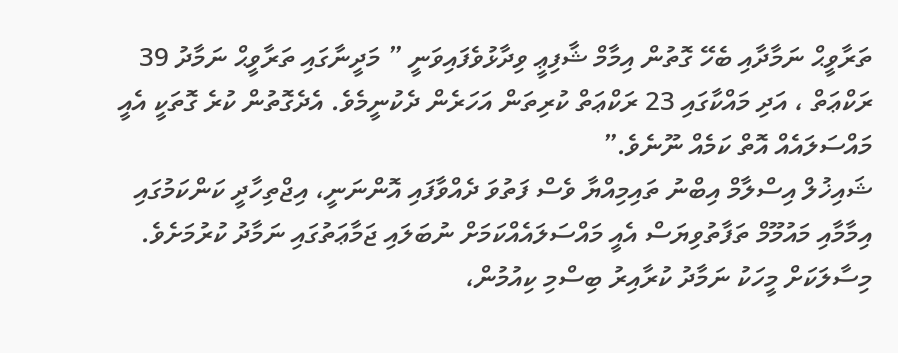ތަރާވީޙް ނަމާދާއި ބެހޭ ގޮތުން އިމާމް ޝާފިޢީ ވިދާޅުވެފައިވަނީ ” މަދީނާގައި ތަރާވީޙް ނަމާދު 39 ރަކްޢަތް ، އަދި މައްކާގައި 23 ރަކްޢަތް ކުރިތަން އަހަރެން ދެކުނީމެވެ. އެދެގޮތުން ކުރެ ގޮތަކީ އެއީ މައްސަލައެއް އޮތް ކަމެއް ނޫނެވެ.”
ޝައިޚުލް އިސްލާމް އިބްނު ތައިމިއްޔާ ވެސް ފަތުވަ ދެއްވާފައި އޮންނަނީ، އިޖްތިހާދީ ކަންކަމުގައި އިމާމާއި މައުމޫމް ތަފާތުވިޔަސް އެއީ މައްސަލައެއްކަމަށް ނުބަލައި ޖަމާޢަތުގައި ނަމާދު ކުރުމަށެވެ. މިސާލަކަށް މީހަކު ނަމާދު ކުރާއިރު ބިސްމި ކިއުމުން،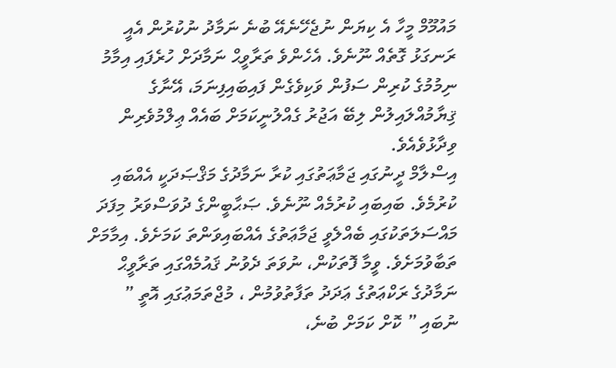މައުމޫމް މީހާ އެ ކިޔަން ނުޖެހޭނެއޭ ބުނެ ނަމާދު ނުކުރުން އެއީ ރަނގަޅު ގޮތެއް ނޫނެވެ. އެހެންވެ ތަރާވީޙް ނަމާދަށް ހުރެފައި އިމާމު ނިމުމުގެ ކުރިން ސަފުން ވަކިވެގެން ފައިބައިފިނަމަ، އޭނާގެ ޤިޔާމުއްލައިލުން ލިބޭ އަޖުރު ގެއްލުނީކަމަށް ބައެއް ޢިލްމުވެރިން ވިދާޅުވެއެވެ.
އިސްލާމް ދީނުގައި ޖަމާޢަތުގައި ކުރާ ނަމާދުގެ މަޤްޞަދަކީ އެއްބައި ކުރުމެވެ. ބައިބައި ކުރުމެއް ނޫނެވެ. ޞަޙާބީންގެ ދުވަސްވަރު މިފަދަ މައްސަލަތަކުގައި ބެއްލެވީ ޖަމާޢަތުގެ އެއްބައިވަންތަ ކަމަށެވެ. އިމާމަށް ތަބާވުމަށެވެ. ވީމާ ފޮތަކުން، ނުވަތަ ދެވުނު ޤައުމެއްގައި ތަރާވީޙް ނަމާދުގެ ރަކްޢަތުގެ ޢަދަދު ތަފާތުވުމުން ، މުޖްތަމަޢުގައި އޮތީ ” ނުބައި ” ކޮށް ކަމަށް ބުނެ،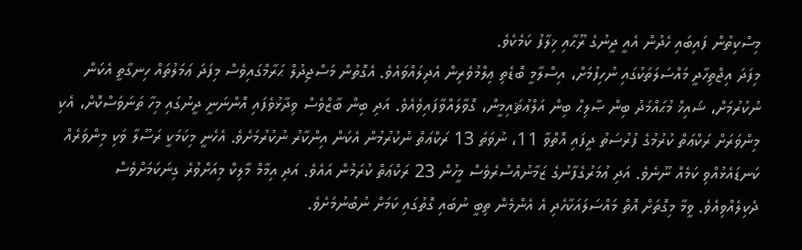މިސްކިތުން ފައިބައި ހެދުން އެއީ ދީނުގެ ރޫޙާއި ޚިލާފު ކަމެކެވެ.
މިފަދަ އިޖްތިހާދީ މައްސަލަތަކުގައި ނުހިފުމަށް، އިސްލާމީ ބޮޑެތި ޢިލްމުވެރިން އެދިލައްވައެވެ. އެގޮތުން މަސްޖިދުލް ޙަރާމްގައިވެސް މިފަދަ ޢަމަލުތައް ހިނގާތީ އެކަން ނުކުރުމަށް، ޝައިޚް މުޙައްމަދު ބިން ޞާލިޙް ބިން އަލްޢުޘައިމީން، ގޮވާލައްވާފައިވެއެވެ. އަދި ބިން ބާޒްވެސް ވިދާޅުވެފައި އޮންނަނީ ދީނުގައި މިހާ ތަނަވަސްކޮށް، އެކި މިންވަރަށް ރަކްޢަތް ކުރުމުގެ ފުރުސަތު ދީފައި އޮތްވާ 11، ނުވަތަ 13 ރަކްޢަތް ނުކުރުމުން އެކަން އިންކާރު ނުކުރުމަށެވެ. އެހެނީ މިކަމަކީ ރަސޫލާ ވަކި މިންވަރެއް ކަނޑައެޅުއްވި ކަމެއް ނޫނެވެ. އަދި ޢުމަރުގެފާނުގެ ޒަމާނުއްސުރެވެސް މީހުން 23 ރަކްޢަތް ކުރަމުން އައެވެ. އަދި އިމާމް މާލިކް މިއަށްވުރެ ގިނަކަމަށްވެސް ދެކިލެއްވިއެވެ. ވީމާ މިގޮތަށް އޮތް މައްސަލައަކާހެދި އެ އެންމެން ތިބީ ނުބައި ގޮތުގައި ކަމަށް ނުބުނުމަށެވެ.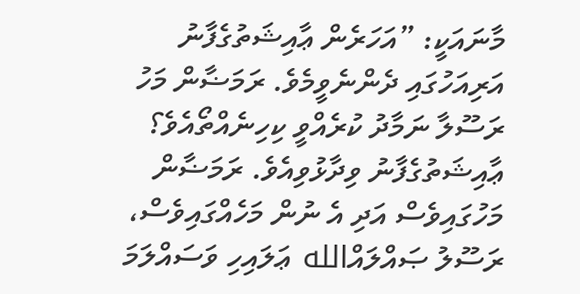މާނައަކީ: ”އަހަރެން ޢާއިޝަތުގެފާނު އަރިއަހުގައި ދެންނެވީމެވެ. ރަމަޟާން މަހު ރަސޫލާ ނަމާދު ކުރެއްވީ ކިހިނެއްތޯއެވެ؟ ޢާއިޝަތުގެފާނު ވިދާޅުވިއެވެ. ރަމަޟާން މަހުގައިވެސް އަދި އެ ނުން މަހެއްގައިވެސް، ރަސޫލު ޞައްލައްالله ޢަލައިހި ވަސައްލަމަ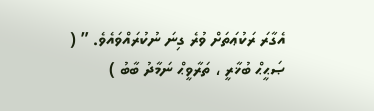އެގާރަ ރަކުޢަތަށް ވުރެ ގިނަ ނުކުރައްވައެވެ. ” ( ޞަޙީޙް ބުޚާރީ ، ތަރާވީޙް ނަމާދު ބާބު )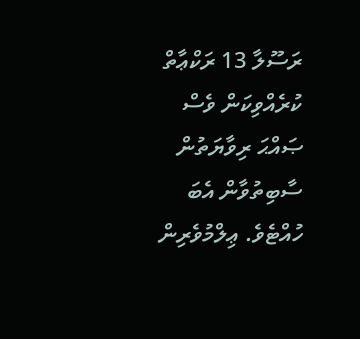ރަސޫލާ 13 ރަކްޢާތް ކުރެއްވިކަން ވެސް ޞައްޙަ ރިވާޔަތުން ސާބިތުވާން އެބަ ހުއްޓެވެ. ޢިލްމުވެރިން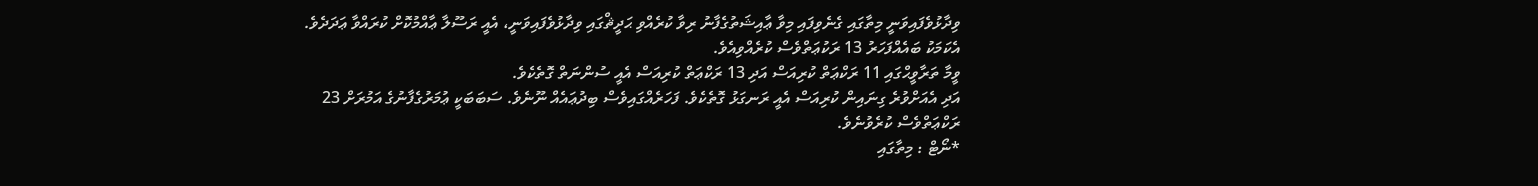ވިދާޅުވެފައިވަނީ މިތާގައި ގެނެވިފައި މިވާ ޢާއިޝަތުގެފާނު ރިވާ ކުރެއްވި ޙަދީޘްގައި ވިދާޅުވެފައިވަނީ، އެއީ ރަސޫލާ ޢާއްމުކޮށް ކުރައްވާ ޢަދަދެވެ. އެކަމަކު ބައެއްފަހަރު 13 ރަކުޢަތްވެސް ކުރެއްވިއެވެ.
ވީމާ ތަރާވީޙްގައި 11 ރަކްޢަތް ކުރިއަސް އަދި 13 ރަކްޢަތް ކުރިއަސް އެއީ ސުންނަތް ގޮތެކެވެ.
އަދި އެއަށްވުރެ ގިނައިން ކުރިއަސް އެއީ ރަނގަޅު ގޮތެކެވެ. ފަހަރެއްގައިވެސް ބިދުޢައެއް ނޫނެވެ. ސަބަބަކީ ޢުމަރުގެފާނުގެ އަމުރަށް 23 ރަކްޢަތްވެސް ކުރެވުނެވެ.
*ނޯޓް : މިތާގައި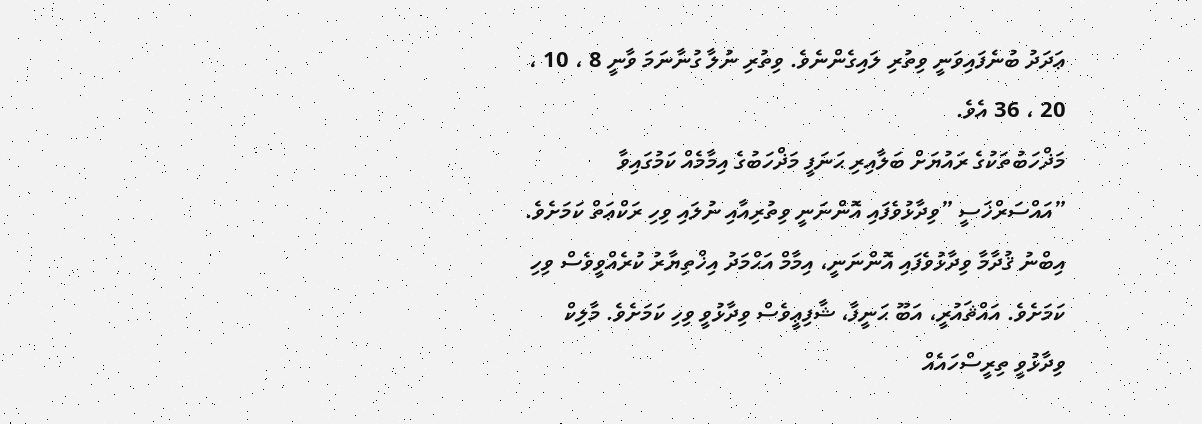ޢަދަދު ބުނެފައިވަނީ ވިތުރި ލައިގެންނެވެ. ވިތުރި ނުލާ ގުނާނަމަ ވާނީ 8 ، 10 ، 20 ، 36 އެވެ.
މަޛްހަބުތަކުގެ ރައުޔަށް ބަލާއިރި ޙަނަފީ މަޛްހަބުގެ އިމާމެއް ކަމުގައިވާ ”އައްސަރްޚަސީ ”ވިދާޅުވެފައި އޮންނަނީ ވިތުރިއާއި ނުލައި ވިހި ރަކްޢަތް ކަމަށެވެ. އިބްނު ޤުދާމާ ވިދާޅުވެފައި އޮންނަނީ، އިމާމް އަޙްމަދު އިޚްތިޔާރު ކުރެއްވީވެސް ވިހި ކަމަށެވެ. އައްޘައުރީ، އަބޫ ޙަނީފާ، ޝާފިޢީވެސް ވިދާޅުވީ ވިހި ކަމަށެވެ. މާލިކް ވިދާޅުވީ ތިރީސްހައެއް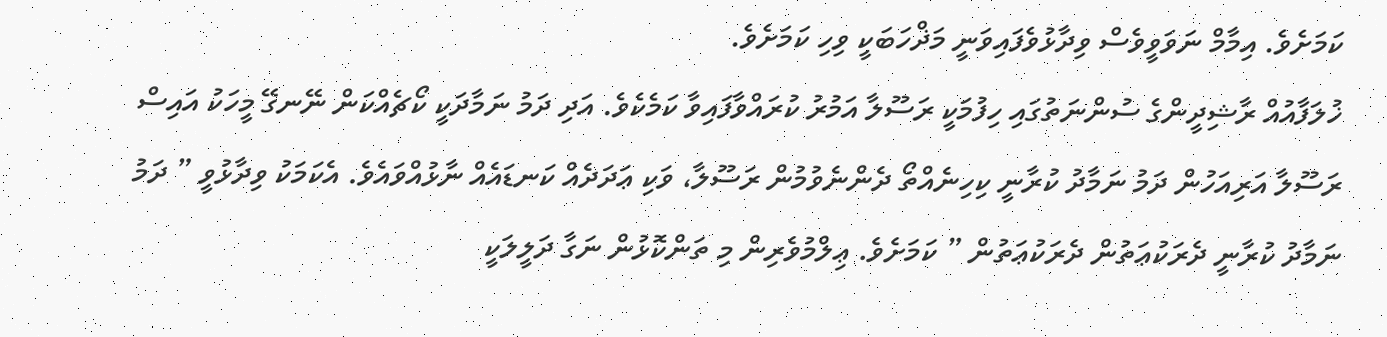ކަމަށެވެ. އިމާމް ނަވަވީވެސް ވިދާޅުވެފައިވަނީ މަޛްހަބަކީ ވިހި ކަމަށެވެ.
ޚުލަފާއުއް ރާޝިދީންގެ ސުންނަތުގައި ހިފުމަކީ ރަސޫލާ އަމުރު ކުރައްވާފައިވާ ކަމެކެވެ. އަދި ދަމު ނަމާދަކީ ކޯޗެއްކަން ނޭނގޭ މީހަކު އައިސް ރަސޫލާ އަރިއަހުން ދަމު ނަމާދު ކުރާނީ ކިހިނެއްތޯ ދެންނެވުމުން ރަސޫލާ، ވަކި ޢަދަދެއް ކަނޑައެއް ނާޅުއްވައެވެ. އެކަމަކު ވިދާޅުވީ ” ދަމު ނަމާދު ކުރާނީ ދެރަކުޢަތުން ދެރަކުޢަތުން ” ކަމަށެވެ. ޢިލްމުވެރިން މި ތަންކޮޅުން ނަގާ ދަލީލަކީ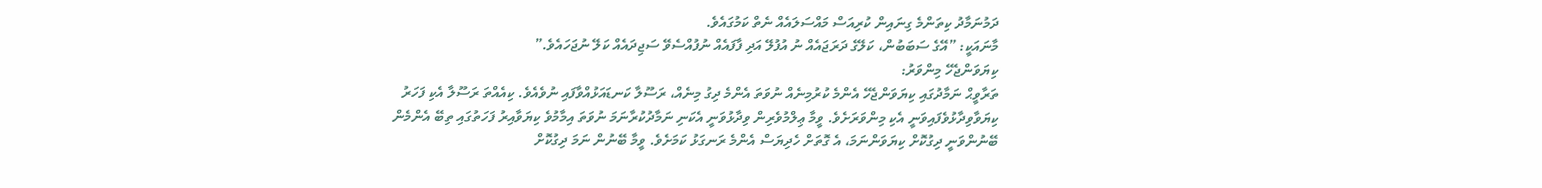ދަމުނަމާދު ކިތަންމެ ގިނައިން ކުރިއަސް މައްސަލައެއް ނެތް ކަމުގައެވެ.
މާނައަކީ: ”އޭގެ ސަބަބުން، ކަލޭގެ ދަރަޖައެއް ނު އުފުލޭ އަދި ފާފައެއް ނުފުއްސެވޭ ސަޖިދައެއް ކަލޭ ނުޖަހައެވެ.”
ކިޔަވަންޖެހޭ މިންވަރު:
ތަރާވީޙް ނަމާދުގައި ކިޔަވަންޖެހޭ އެންމެ ކުރުމިނެއް ނުވަތަ އެންމެ ދިގު މިނެއް، ރަސޫލާ ކަނޑައަޅުއްވާފައި ނުވެއެވެ. ކިއެއްތަ ރަސޫލާ އެކި ފަހަރު ކިޔަވާވިދާޅުވެފައިވަނީ އެކި މިންވަރަށެވެ. ވީމާ ޢިލްމުވެރިން ވިދާޅުވަނީ އެކަނި ނަމާދުކުރާނަމަ ނުވަތަ އިމާމުވެ ކިޔަވާއިރު ފަހަތުގައި ތިބޭ އެންމެން ބޭނުންވަނީ ދިގުކޮށް ކިޔަވަންނަމަ، އެ ގޮތަށް ހެދިޔަސް އެންމެ ރަނގަޅު ކަމަށެވެ. ވީމާ ބޭނުން ނަމަ ދިގުކޮށް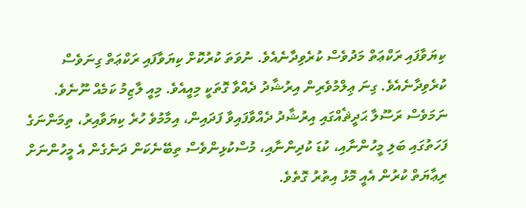ކިޔަވާފައި ރަކްޢަތް މަދުވެސް ކުރެވިދާނެއެވެ. ނުވަތަ ކުރުކޮށް ކިޔަވާފައި ރަކްޢަތް ގިނަވެސް ކުރެވިދާނެއެވެ. ގިނަ ޢިލްމުވެރިން އިރުޝާދު ދެއްވާ ގޮތަކީ މިއީއެވެ. މިއީ ލާޒިމު ކަމެއް ނޫނެވެ.
ނަމަވެސް ރަސޫލާ ޙަދީޘެއްގައި އިރުޝާދު ދެއްވާފައިވާ ފަދައިން، އިމާމުވެ ހުރެ ކިޔަވާއިރު، ތިމަންނަގެ ފަހަތުގައި ބަލި މީހުންނާއި، ކުޑަ ކުދިންނާއި، މުސްކުޅިންވެސް ތިބޭނެކަން ދަނެގެން އެ މީހުންނަށް ރިޢާޔަތް ކުރުން އެއީ މޮޅު އިތުރު ގޮތެވެ.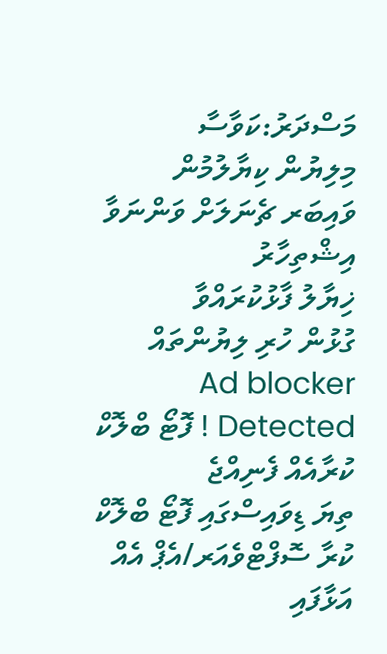މަސްދަރު:ކަވާސާ
މިލިޔުން ކިޔާލުމުން
ވައިބަރ ޗެނަލަށް ވަންނަވާ
އިޝްތިހާރު
ޚިޔާލު ފާޅުކުރައްވާ
ގުޅުން ހުރި ލިޔުންތައް
Ad blocker Detected ! ފޮޓޯ ބްލޮކް ކުރާއެއް ފެނިއްޖެ
ތިޔަ ޑިވައިސްގައި ފޮޓޯ ބްލޮކް ކުރާ ސޮފްޓްވެއަރ/އެޕް އެއް އަޅާފައި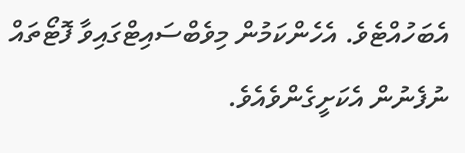އެބަހުއްޓެވެ. އެހެންކަމުން މިވެބްސައިޓްގައިވާ ފޮޓޯތައް ނުފެނުން އެކަށީގެންވެއެވެ.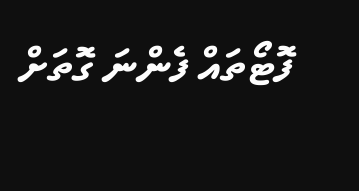ފޮޓޯތައް ފެންނަ ގޮތަށް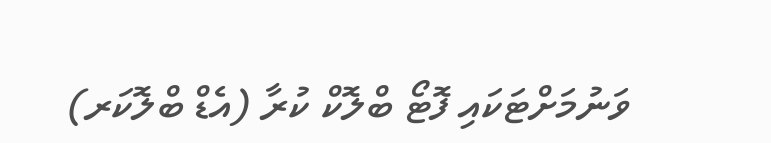ވަނުމަށްޓަކައި ފޮޓޯ ބްލޮކް ކުރާ (އެޑް ބްލޮކަރ)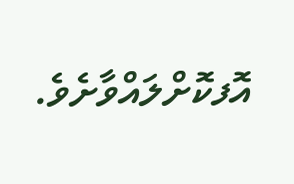އޮފކޮށްލައްވާށެވެ.